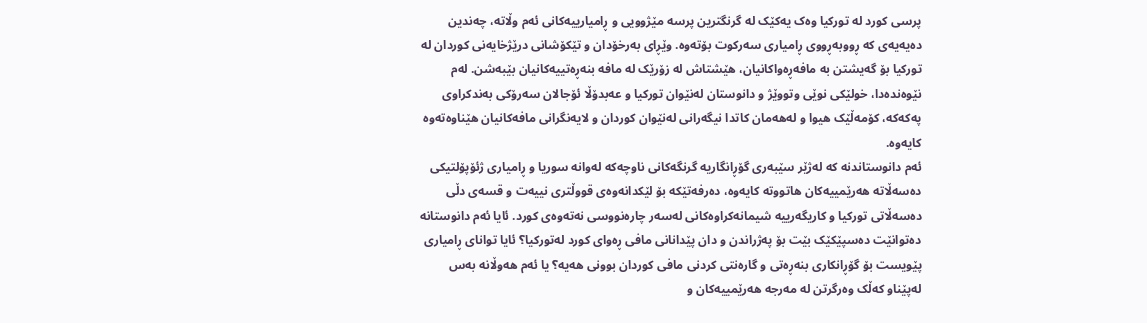پرسی کورد لە تورکیا وەک یەکێک لە گرنگترین پرسە مێژوویی و ڕامیارییەکانی ئەم وڵاتە، چەندین دەیەیەی کە ڕووبەڕووی ڕامیاری سەرکوت بۆتەوە. وێڕای بەرخۆدان و تێکۆشانی درێژخایەنی کوردان لە تورکیا بۆ گەیشتن بە مافەڕەواکانیان، هێشتاش لە زۆرێک لە مافە بنەڕەتییەکانیان بێبەشن. لەم نێوەندەدا، خولێکی نوێی وتووێژ و دانوستان لەنێوان تورکیا و عەبدۆڵا ئۆجالان سەرۆکی بەندکراوی پەکەکە، کۆمەڵێک هیوا و لەهەمان کاتدا نیگەرانی لەنێوان کوردان و لایەنگرانی مافەکانیان هێناوەتەوە کایەوە.
ئەم دانوستاندنە کە لەژێر سێبەری گۆڕانگاریە گرنگەکانی ناوچەکە لەوانە سوریا و ڕامیاری ژئۆپۆلتیکی دەسەڵاتە هەرێمییەکان هاتووتە کایەوە، دەرفەتێکە بۆ لێکدانەوەی قووڵتری نییەت و قسەی دڵی دەسەڵاتی تورکیا و کاریگەرییە شیمانەکراوەکانی لەسەر چارەنووسی نەتەوەی کورد. ئایا ئەم دانوستانە دەتوانێت دەسپێکێک بێت بۆ پەژراندن و دان پێدانانی مافی ڕەوای کورد لەتورکیا؟ ئایا توانای ڕامیاری پێویست بۆ گۆڕانکاری بنەڕەتی و گارەنتی کردنی مافی کوردان بوونی هەیە؟ یا ئەم هەوڵانە بەس لەپێناو کەڵک وەرگرتن لە مەرجە هەرێمییەکان و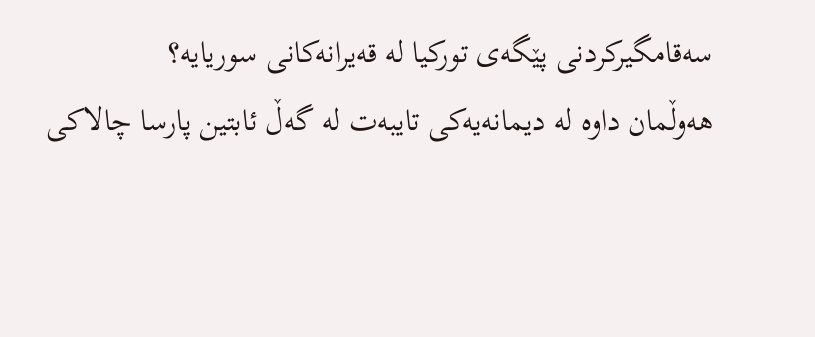سەقامگیرکردنی پێگەی تورکیا لە قەیرانەکانی سوریایە؟
هەوڵمان داوە لە دیمانەیەکی تایبەت لە گەڵ ئابتین پارسا چالاکی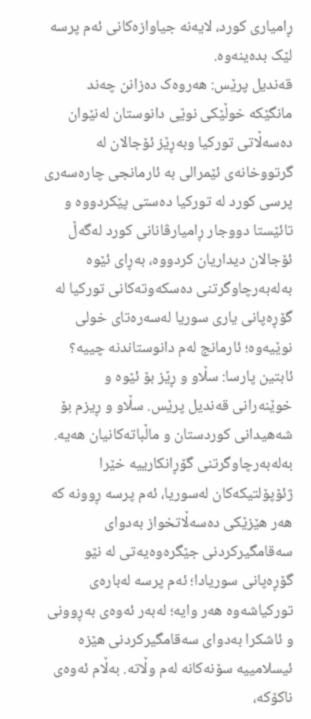ڕامیاری کورد، لایەنە جیاوازەکانی ئەم پرسە لێک بدەینەوە.
قەندیل پرێس: هەروەک دەزانن چەند مانگێکە خوڵێکی نوێی دانوستان لەنێوان دەسەڵاتی تورکیا وبەڕێز ئۆجالان لە گرتووخانەی ئێمرالی بە ئارمانجی چارەسەری پرسی کورد لە تورکیا دەستی پێکردووە و تائێستا دووجار ڕامیارڤانانی کورد لەگەڵ ئۆجالان دیداریان کردووە، بەڕای ئێوە بەلەبەرچاوگرتنی دەسکەوتەکانی تورکیا لە گۆڕەپانی یاری سوریا لەسەرەتای خولی نوێیەوە؛ ئارمانج لەم دانوستاندنە چییە؟
ئابتین پارسا: سڵاو و ڕێز بۆ ئێوە و خوێنەرانی قەندیل پرێس. سڵاو و ڕیزم بۆ شەهیدانی کوردستان و ماڵباتەکانیان هەیە.
بەلەبەرچاوگرتنی گۆڕانکارییە خێرا ژئۆپۆلتیکەکان لەسوریا، ئەم پرسە ڕوونە کە هەر هێزێکی دەسەڵاتخواز بەدوای سەقامگیرکردنی جێگرەوەیەتی لە نێو گۆڕەپانی سوریادا؛ ئەم پرسە لەبارەی تورکیاشەوە هەر وایە؛ لەبەر ئەوەی بەڕوونی و ئاشكرا بەدوای سەقامگیرکردنی هێزە ئیسلامییە سۆنەکانە لەم وڵاتە. بەڵام ئەوەی ناکۆکە،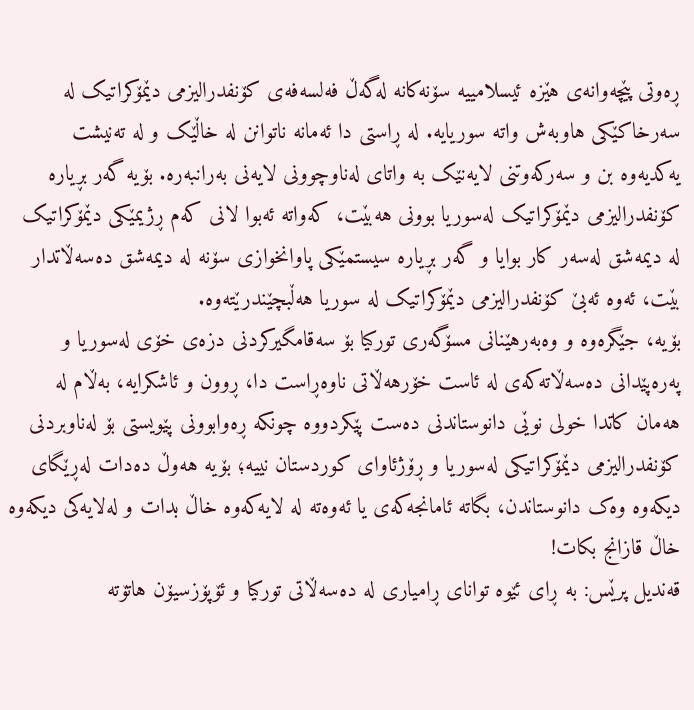ڕەوتی پێچەوانەی هێزە ئیسلامییە سۆنەکانە لەگەڵ فەلسەفەی کۆنفدرالیزمی دێمۆکراتیک لە سەرخاکێکی هاوبەش واتە سوریایە. لە ڕاستی دا ئەمانە ناتوانن لە خاڵێک و لە تەنیشت یەکدیەوە بن و سەرکەوتنی لایەنێک بە واتای لەناوچوونی لایەنی بەرانبەرە. بۆیە گەر بڕیارە کۆنفدرالیزمی دێمۆکراتیک لەسوریا بوونی هەبێت، کەواتە ئەبوا لانی کەم ڕژیمێکی دێمۆکراتیک لە دیمەشق لەسەر کار بوایا و گەر بڕیارە سیستمێکی پاوانخوازی سۆنە لە دیمەشق دەسەڵاتدار بێت، ئەوە ئەبێ کۆنفدرالیزمی دێمۆکراتیک لە سوریا هەڵبچێندرێتەوە.
بۆیە، جێگرەوە و وەبەرهێنانی مسۆگەری تورکیا بۆ سەقامگیرکردنی دزەی خۆی لەسوریا و پەرەپێدانی دەسەڵاتەکەی لە ئاست خۆرهەڵاتی ناوەڕاست دا، ڕوون و ئاشکرایە، بەڵام لە هەمان کاتدا خولی نوێی دانوستاندنی دەست پێکردووە چونکە ڕەوابوونی پێویستی بۆ لەناوبردنی کۆنفدرالیزمی دێمۆکراتیکی لەسوریا و ڕۆژئاوای کوردستان نییە؛ بۆیە هەوڵ دەدات لەڕێگای دیکەوە وەک دانوستاندن، بگاتە ئامانجەکەی یا ئەوەتە لە لایەکەوە خاڵ بدات و لەلایەکی دیکەوە خاڵ قازانج بکات!
قەندیل پرێس: بە ڕای ئێوە توانای ڕامیاری لە دەسەڵاتی تورکیا و ئۆپۆزسیۆن هاتۆتە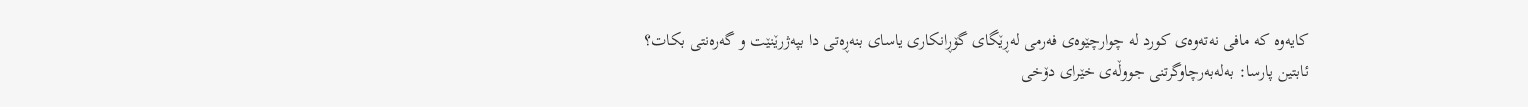کایەوە کە مافی نەتەوەی کورد لە چوارچێوەی فەرمی لەڕێگای گۆڕانکاری یاسای بنەڕەتی دا بپەژرێنێت و گەرەنتی بکات؟
ئابتین پارسا: بەلەبەرچاوگرتنی جووڵەی خێرای دۆخی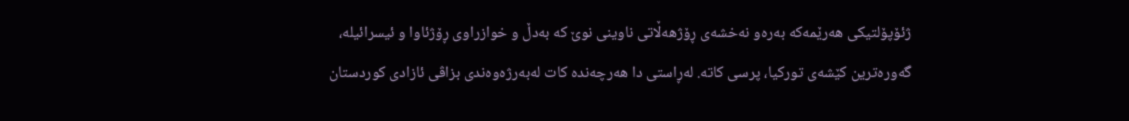ژئۆپۆلتیکی هەرێمەکە بەرەو نەخشەی ڕۆژهەڵاتی ناوینی نوێ کە بەدڵ و خوازراوی ڕۆژئاوا و ئیسرائیلە، گەورەترین کێشەی تورکیا، پرسی کاتە. لەڕاستی دا هەرچەندە کات لەبەرژەوەندی بزاڤی ئازادی کوردستان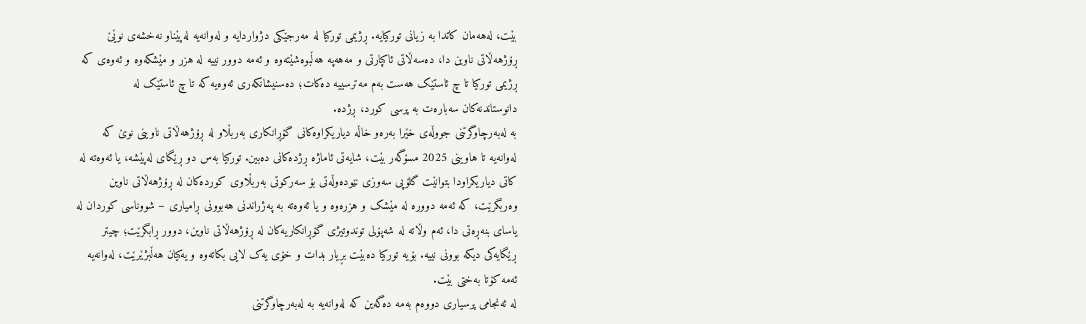بێت، لەهەمان کاتدا بە زیانی تورکیایە. ڕژیمی تورکیا لە مەرجێکی دژواردایە و لەوانەیە لەپێناو نەخشەی نوێێ ڕۆژهەڵاتی ناوین دا، دەسەڵاتی ئاکپارتی و مەهەپە هەڵبوەشێتەوە و ئەمە دوور نییە لە هزر و مێشکەوە و ئەوەی کە ڕژیمی تورکیا تا چ ئاستێک هەست بەم مەترسییە دەکات؛ دەسنیشانکەری ئەوەیە کە تا چ ئاستێک لە دانوستاندنەکان سەبارەت بە پرسی کورد، ڕژده.
بە لەبەرچاوگرتنی جووڵەی خێرا بەرەو خاڵە دیاریکراوەکانی گۆڕانکاری بەربڵاو لە ڕۆژهەڵاتی ناوینی نوێ کە لەوانەیە تا هاوینی 2025 مسۆگەر بێت، شایەتی ئاماژە ڕژدەکانی دەبین. تورکیا بەس دو ڕێگای لەپێشە، یا ئەوەتە لە کاتی دیاریکراودا بتوانێت گلۆپی سەوزی نێودەوڵەتی بۆ سەرکوتی بەربڵاوی کوردەکان لە ڕۆژهەڵاتی ناوین وەربگرێت، کە ئەمە دوورە لە مێشک و هزرەوە و یا ئەوەتە بە پەژراندنی هەبوونی ڕامیاری – شووناسی کوردان لە یاسای بنەڕەتی دا، ئەم وڵاتە لە شەپۆلی توندوتیژی گۆڕانکاریەکان لە ڕۆژهەڵاتی ناوین، دوور ڕابگرێت؛ چیتر ڕێگایەکی دیکە بوونی نییە. بۆیە تورکیا دەبێت بڕیار بدات و خۆی یەک لایی بکاتەوە و یەکیان هەڵبژێرێت، لەوانەیە ئەمە کۆتا بەختی بێت.
لە ئەنجامی پرسیاری دووەم بەمە دەگەین کە لەوانەیە بە لەبەرچاوگرتنی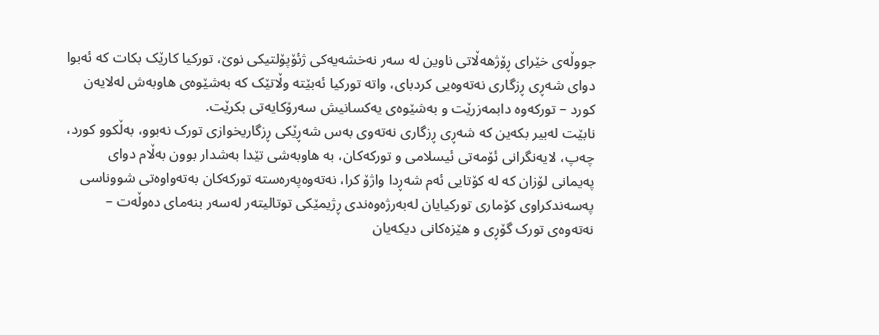جووڵەی خێرای ڕۆژهەڵاتی ناوین لە سەر نەخشەیەکی ژئۆپۆلتیکی نوێ، تورکیا کارێک بکات کە ئەبوا دوای شەڕی ڕزگاری نەتەوەیی کردبای، واتە تورکیا ئەبێتە وڵاتێک کە بەشێوەی هاوبەش لەلایەن کورد – تورکەوە دابمەزرێت و بەشێوەی یەکسانیش سەرۆکایەتی بکرێت.
نابێت لەبیر بکەین کە شەڕی ڕزگاری نەتەوی بەس شەڕێکی ڕزگاریخوازی تورک نەبوو، بەڵکوو کورد، چەپ، لایەنگرانی ئۆمەتی ئیسلامی و تورکەکان، بە هاوبەشی تێدا بەشدار بوون بەڵام دوای پەیمانی لۆزان کە لە کۆتایی ئەم شەڕدا واژۆ کرا، نەتەوەپەرەستە تورکەکان بەتەواوەتی شووناسی پەسەندکراوی کۆماری تورکیایان لەبەرژەوەندی ڕژیمێکی توتالیتەر لەسەر بنەمای دەوڵەت – نەتەوەی تورک گۆڕی و هێزەکانی دیکەیان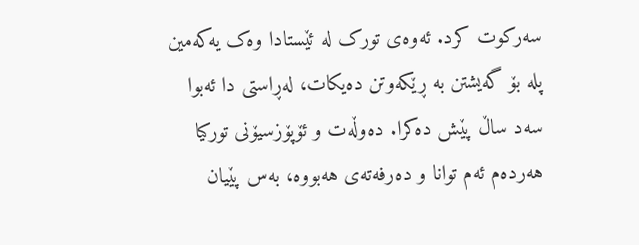سەرکوت کرد. ئەوەی تورک لە ئێستادا وەک یەکەمین پلە بۆ گەیشتن بە ڕێکەوتن دەیکات، لەڕاستی دا ئەبوا سەد ساڵ پێش دەکرا. دەوڵەت و ئۆپۆزسیۆنی تورکیا هەردەم ئەم توانا و دەرفەتەی هەبووە، بەس پێیان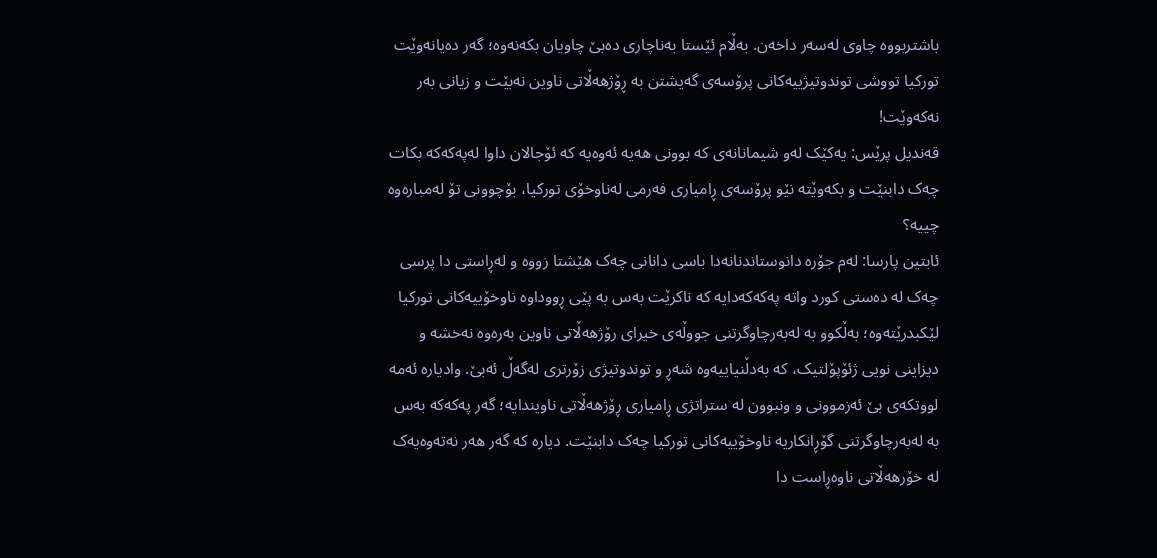باشتربووە چاوی لەسەر داخەن. بەڵام ئێستا بەناچاری دەبێ چاویان بکەنەوە؛ گەر دەیانەوێت تورکیا تووشی توندوتیژییەکانی پرۆسەی گەیشتن بە ڕۆژهەڵاتی ناوین نەبێت و زیانی بەر نەکەوێت!
قەندیل پرێس: یەکێک لەو شیمانانەی کە بوونی هەیە ئەوەیە کە ئۆجالان داوا لەپەکەکە بکات چەک دابنێت و بکەوێتە نێو پرۆسەی ڕامیاری فەرمی لەناوخۆی تورکیا، بۆچوونی تۆ لەمبارەوە چییە؟
ئابتین پارسا: لەم جۆرە دانوستاندنانەدا باسی دانانی چەک هێشتا زووە و لەڕاستی دا پرسی چەک لە دەستی کورد واتە پەکەکەدایە کە ناکرێت بەس بە پێی ڕووداوە ناوخۆییەکانی تورکیا لێکبدرێتەوە؛ بەڵکوو بە لەبەرچاوگرتنی جووڵەی خیرای رۆژهەڵاتی ناوین بەرەوە نەخشە و دیزاینی نویی ژئۆپۆلتیک، کە بەدڵنیاییەوە شەڕ و توندوتیژی زۆرتری لەگەڵ ئەبێ. وادیارە ئەمە لووتکەی بێ ئەزموونی و ونبوون لە ستراتژی ڕامیاری ڕۆژهەڵاتی ناویندایە؛ گەر پەکەکە بەس بە لەبەرچاوگرتنی گۆڕانکاریە ناوخۆییەکانی تورکیا چەک دابنێت. دیارە کە گەر هەر نەتەوەیەک لە خۆرهەڵاتی ناوەڕاست دا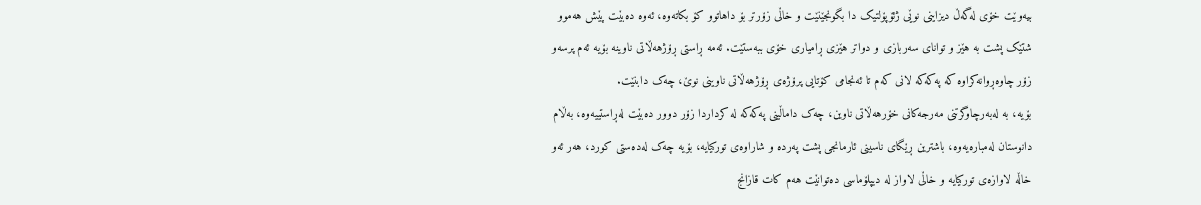بیەوێت خۆی لەگەڵ دیزاینی نوێی ژئۆپۆلتیک دا بگونجێنێت و خاڵی زۆرتر بۆ داهاتوو کۆ بکاتەوە، ئەوە دەبێت پێش هەموو شتێک پشت بە هێز و توانای سەربازی و دواتر هێزی ڕامیاری خۆی ببەستێت. ئەمە ڕاستی ڕۆژهەڵاتی ناوینە بۆیە ئەم پرسەو زۆر چاوەڕوانەکراوە کە پەکەکە لانی کەم تا ئەنجامی کۆتایی پرۆژەی ڕۆژهەڵاتی ناوینی نوێ، چەک دابنێت.
بۆیە، بە لەبەرچاوگرتنی مەرجەکانی خۆرهەڵاتی ناوین، چەک داماڵینی پەکەکە لە کرداردا زۆر دوور دەبێت لەڕاستییەوە، بەڵام دانوستان لەمبارەیەوە، باشترین ڕێگای ناسینی ئارمانجی پشت پەردە و شاراوەی تورکیایە، بۆیە چەک لەدەستی کورد، هەر ئەو خاڵە لاوازەی تورکیایە و خاڵی لاواز لە دیپلۆماسی دەتوانێت هەم کات قازانج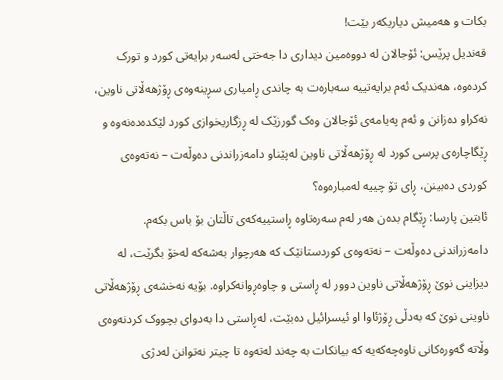بکات و هەمیش دیاریکەر بێت!
قەندیل پرێس: ئۆجالان لە دووەمین دیداری دا جەختی لەسەر برایەتی کورد و تورک کردەوە، هەندیک ئەم برایەتییە سەبارەت بە چاندی ڕامیاری سڕینەوەی ڕۆژهەڵاتی ناوین، نەکراو دەزانن و ئەم پەیامەی ئۆجالان وەک گورزێک لە ڕزگاریخوازی کورد لێکدەدەنەوە و ڕێگاچارەی پرسی کورد لە ڕۆژهەڵاتی ناوین لەپێناو دامەزراندنی دەوڵەت – نەتەوەی کوردی دەبینن، ڕای تۆ چییە لەمبارەوە؟
ئابتین پارسا: ڕێگام بدەن هەر لەم سەرەتاوە ڕاستییەکەی تاڵتان بۆ باس بکەم. دامەزراندنی دەوڵەت – نەتەوەی کوردستانێک کە هەرچوار بەشەکە لەخۆ بگرێت، لە دیزاینی نوێ ڕۆژهەڵاتی ناوین دوور لە ڕاستی و چاوەڕوانەکراوە. بۆیە نەخشەی ڕۆژهەڵاتی ناوینی نوێ کە بەدڵی ڕۆژئاوا او ئیسرائیل دەبێت، لەڕاستی دا بەدوای بچووک کردنەوەی وڵاتە گەورەکانی ناوەچەکەیە کە بیانکات بە چەند لەتەوە تا چیتر نەتوانن لەدژی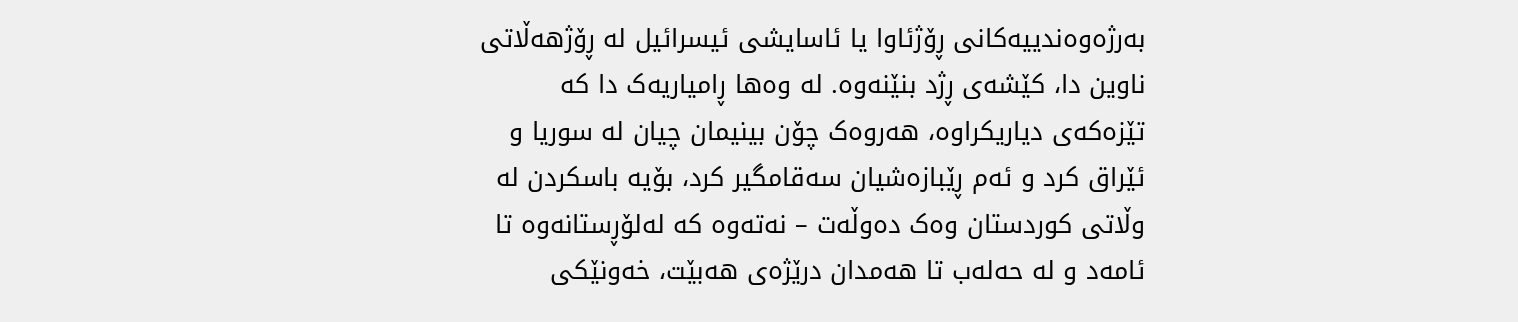بەرژەوەندییەکانی ڕۆژئاوا یا ئاسایشی ئیسرائیل لە ڕۆژهەڵاتی ناوین دا، کێشەی ڕژد بنێنەوە. لە وەها ڕامیاریەک دا کە تێزەکەی دیاریکراوە، هەروەک چۆن بینیمان چیان لە سوریا و ئێراق کرد و ئەم ڕێبازەشیان سەقامگیر کرد، بۆیە باسکردن لە وڵاتی کوردستان وەک دەوڵەت – نەتەوە کە لەلۆڕستانەوە تا ئامەد و لە حەلەب تا هەمدان درێژەی هەبێت، خەونێکی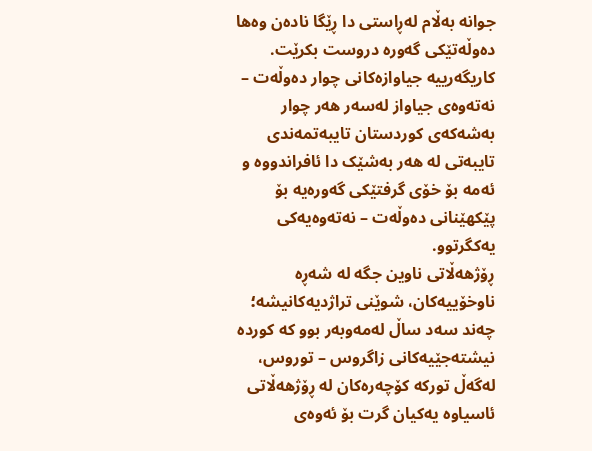جوانە بەڵام لەڕاستی دا ڕێگا نادەن وەها دەوڵەتێکی گەورە دروست بکرێت. کاریگەرییە جیاوازەکانی چوار دەوڵەت – نەتەوەی جیاواز لەسەر هەر چوار بەشەکەی کوردستان تایبەتمەندی تایبەتی لە هەر بەشێک دا ئافراندووە و ئەمە بۆ خۆی گرفتێکی گەورەیە بۆ پێکهێنانی دەوڵەت – نەتەوەیەکی یەکگرتوو.
ڕۆژهەڵاتی ناوین جگە لە شەڕە ناوخۆییەکان، شوێنی تراژدیەکانیشە؛ چەند سەد ساڵ لەمەوبەر بوو کە کوردە نیشتەجێیەکانی زاگروس – توروس، لەگەڵ تورکە کۆچەرەکان لە ڕۆژهەڵاتی ئاسیاوە یەکیان گرت بۆ ئەوەی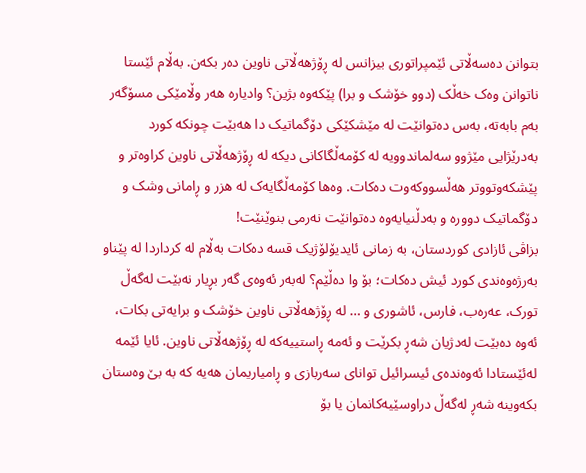بتوانن دەسەڵاتی ئێمپراتوری بیزانس لە ڕۆژهەڵاتی ناوین دەر بکەن. بەڵام ئێستا ناتوانن وەک خەڵک (دوو خۆشک و برا) پێکەوە بژین؟ وادیارە هەر وڵامێکی مسۆگەر بەم بابەتە، بەس دەتوانێت لە مێشکێکی دۆگماتیک دا هەبێت چونکە کورد بەدرێژایی مێژوو سەلماندوویە لە کۆمەڵگاکانی دیکە لە ڕۆژهەڵاتی ناوین کراوەتر و پێشکەوتووتر هەڵسووکەوت دەکات. وەها کۆمەڵگایەک لە هزر و ڕامانی وشک و دۆگماتیک دوورە و بەدڵنیایەوە دەتوانێت نەرمی بنوێنێت!
بزاڤی ئازادی کوردستان، بە زمانی ئایدیۆلۆژیک قسە دەکات بەڵام لە کرداردا لە پێناو بەرژەوەندی کورد ئیش دەکات؛ بۆ وا دەڵێم؟ لەبەر ئەوەی گەر بڕیار نەبێت لەگەڵ تورک، عەرەب، فارس، ئاشوری و … لە ڕۆژهەڵاتی ناوین خۆشک و برایەتی بکات، ئەوە دەبێت لەدژیان شەڕ بکرێت و ئەمە ڕاستییەکە لە ڕۆژهەڵاتی ناوین. ئایا ئێمە لەئێستادا ئەوەندەی ئیسرائیل توانای سەربازی و ڕامیاریمان هەیە کە بە بێ وەستان بکەوینە شەڕ لەگەڵ دراوسێیەکانمان یا بۆ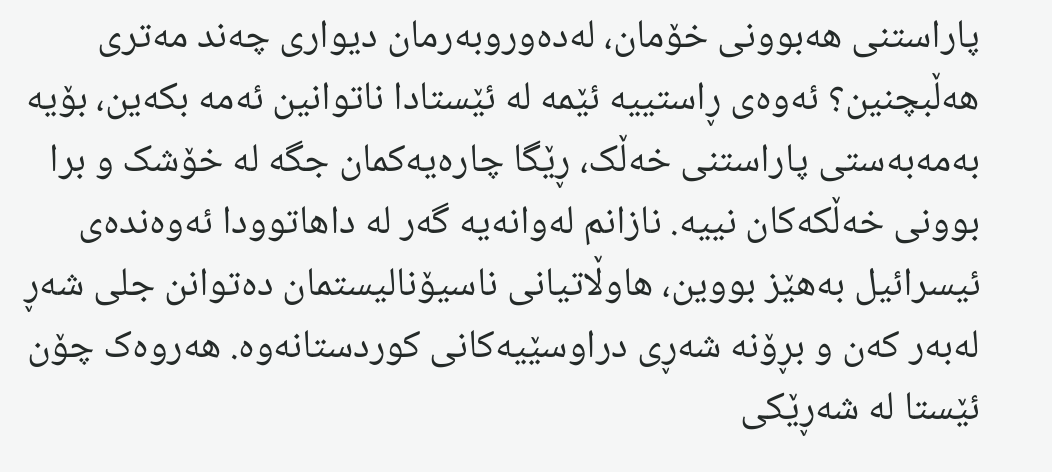پاراستنی هەبوونی خۆمان، لەدەوروبەرمان دیواری چەند مەتری هەڵبچنین؟ ئەوەی ڕاستییە ئێمە لە ئێستادا ناتوانین ئەمە بکەین، بۆیە بەمەبەستی پاراستنی خەڵک، ڕێگا چارەیەکمان جگە لە خۆشک و برا بوونی خەڵکەکان نییە. نازانم لەوانەیە گەر لە داهاتوودا ئەوەندەی ئیسرائیل بەهێز بووین، هاوڵاتیانی ناسیۆنالیستمان دەتوانن جلی شەڕ لەبەر کەن و بڕۆنە شەڕی دراوسێیەکانی کوردستانەوە. هەروەک چۆن ئێستا لە شەڕێکی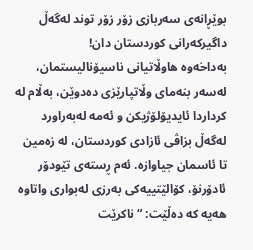بوێڕانەی سەربازی زۆر زۆر توند لەگەڵ داگیرکەرانی کوردستان دان!
بەداخەوە هاوڵاتیانی ناسیۆنالیستمان، لەسەر بنەمای وڵاتپارێزی دەدوێن، بەڵام لە کرداردا ئایدیۆلۆژیکن و ئەمە لەبەراورد لەگەڵ بزاڤی ئازادی کوردستان، لە زەمین تا ئاسمان جیاوازە. ئەم ڕستەی تێودۆر ئادۆرنۆ، کۆالێتییەکی بەرزی لەبواری واتاوە هەیە کە دەڵێت: “ناکرێت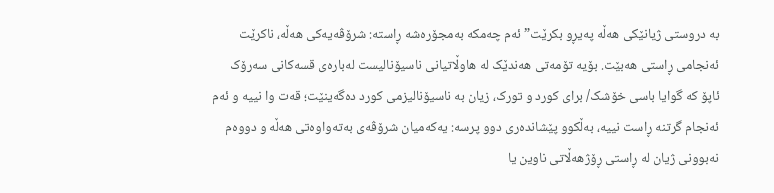بە دروستی ژیانێکی هەڵە پەیڕو بکرێت” ئەم چەمکە بەمجۆرەشە ڕاستە: شرۆڤەیەکی هەڵە، ناکرێت ئەنجامی ڕاستی هەبێت. بۆیە تۆمەتی هەندێک لە هاوڵاتیانی ناسیۆنالیست لەبارەی قسەکانی سەرۆک ئاپۆ کە گوایا باسی خۆشک/ برای کورد و تورک، زیان بە ناسیۆنالیزمی کورد دەگەینێت؛ قەت وا نییە و ئەم ئەنجام گرتنە ڕاست نییە، بەڵکوو پێشاندەری دوو پرسە: یەکەمیان شرۆڤەی بەتەواوەتی هەڵە و دووەم نەبوونی ژیان لە ڕاستی ڕۆژهەڵاتی ناوین یا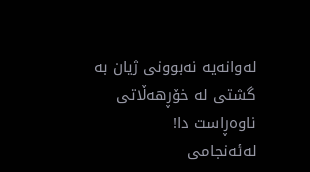لەوانەیە نەبوونی ژیان بە گشتی لە خۆڕهەڵاتی ناوەڕاست دا!
لەئەنجامی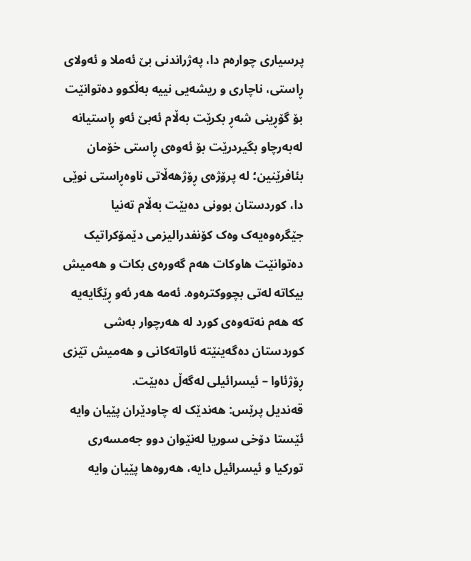پرسیاری چوارەم دا، پەژراندنی بێ ئەملا و ئەولای ڕاستی، ناچاری و ریشەیی نییە بەڵکوو دەتوانێت بۆ گۆڕینی شەڕ بکرێت بەڵام ئەبێ ئەو ڕاستیانە لەبەرچاو بگیردرێت بۆ ئەوەی ڕاستی خۆمان بئافرێنین؛ لە پرۆژەی ڕۆژهەڵاتی ناوەڕاستی نوێی دا، کوردستان بوونی دەبێت بەڵام تەنیا جێگرەوەیەک وەک کۆنفدرالیزمی دێمۆکراتیک دەتوانێت هاوکات هەم گەورەی بکات و هەمیش بیکاتە لەتی بچووکترەوە. ئەمە هەر ئەو ڕێگایەیە کە هەم نەتەوەی کورد لە هەرچوار بەشی کوردستان دەگەینێتە ئاواتەکانی و هەمیش تێزی ڕۆژئاوا – ئیسرائیلی لەگەڵ دەبێت.
قەندیل پرێس: هەندێک لە چاودێران پێیان وایە ئێستا دۆخی سوریا لەنێوان دوو جەمسەری تورکیا و ئیسرائیل دایە، هەروەها پێیان وایە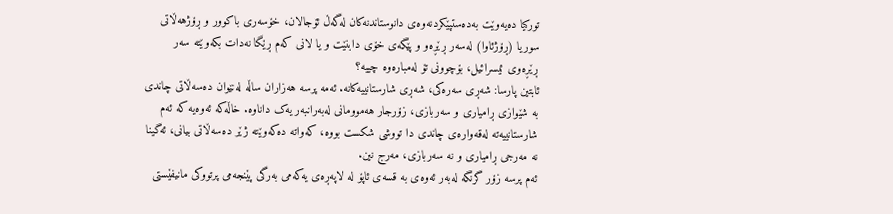تورکیا دەیەوێت بەدەستپێکردنەوەی دانوستاندنەکان لەگەڵ ئۆجالان، خۆسەری باکوور و ڕۆژهەڵاتی سوریا (ڕۆژئاوا) لەسەر ڕێڕەو و پێگەی خۆی دابنێت و یا لانی کەم ڕێگا نەدات بکەوێتە سەر ڕێڕەوی ئیسرائیل، بۆچوونی تۆ لەمبارەوە چییە؟
ئابتین پارسا: شەڕی سەرەکی، شەڕی شارستانییەکانە. ئەمە پرسە هەزاران ساڵە لەنێوان دەسەڵاتی چاندی بە شێوازی ڕامیاری و سەربازی، زۆرجار هەموومانی لەبەرانبەر یەک داناوە. خاڵەکە ئەوەیە کە ئەم شارستانییەتە لەقەوارەی چاندی دا تووشی شكست بووە، کەواتە دەکەوێتە ژێر دەسەڵاتی بیانی، ئەگینا نە مەرجی ڕامیاری و نە سەربازی، مەرج نین.
ئەم پرسە زۆر گرنگە لەبەر ئەوەی بە قسەی ئاپۆ لە لاپەڕەی یەکەمی بەرگی پێنجەمی پرتووکی مانیفێستی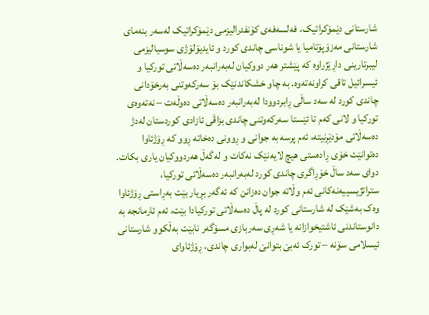شارستانی دێمۆکراتیک، فەلسەفەی کۆنفدرالیزمی دێمۆکراتیک لەسەر بنەمای شارستانی مەزۆپۆتامیا یا شوناسی چاندی کورد و ئایدیۆلۆژی سوسیالیزمی لیبرتارینی داڕێژراوە کە پێشتر هەر دووکیان لەبەرانبەر دەسەڵاتی تورکیا و ئیسرائیل تاقی کراونەتەوە. بە چاو خشکاندنێک بۆ سەرکەوتنی بەرخۆدانی چاندی کورد لە سەد ساڵی ڕابردوودا لەبەرانبەر دەسەڵاتی دەوڵەت – نەتەوەی تورکیا و لانی کەم تا ئێستا سەرکەوتنی چاندی بزاڤی ئازادی کوردستان لەدژ دەسەڵاتی مۆدێڕنیتە، ئەم پرسە بە جوانی و ڕوونی دەخاتە ڕوو کە ڕۆژئاوا دەتوانێت خۆی ڕادەستی هیچ لایەنێک نەکات و لەگەڵ هەردووکیان یاری بکات.
دوای سەد ساڵ خۆڕاگری چاندی کورد لەبەرانبەر دەسەڵاتی تورکیا، ستراتژیسییەنەکانی ئەم وڵاتە جوان دەزانن کە ئەگەر بڕیار بێت بەڕاستی ڕۆژئاوا وەک بەشێک لە شارستانی کورد لە پاڵ دەسەڵاتی تورکیادا بێت، ئەم ئارمانجە بە دانوستاندنی ئاشتیخوازانە یا شەڕی سەربازی مسۆگەر نابێت بەڵکوو شارستانی ئیسلامی سۆنە – تورک ئەبێ بتوانێ لەبواری چاندی، ڕۆژئاوای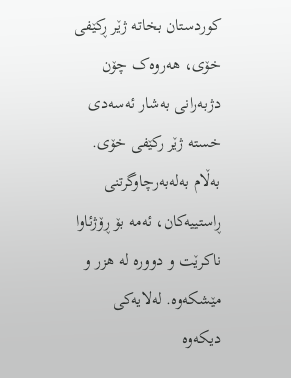کوردستان بخاتە ژێر ڕکێفی خۆی، هەروەک چۆن دژبەرانی بەشار ئەسەدی خستە ژێر رکێفی خۆی. بەڵام بەلەبەرچاوگرتنی ڕاستییەکان، ئەمە بۆ ڕۆژئاوا ناکرێت و دوورە لە هزر و مێشکەوە. لەلایەکی دیکەوە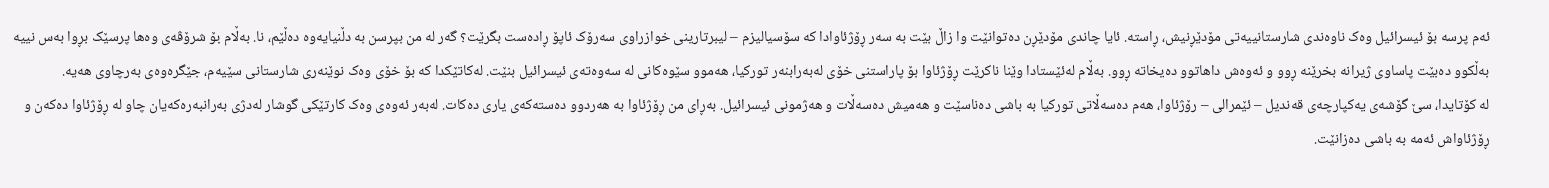ئەم پرسە بۆ ئیسرائیل وەک ناوەندی شارستانییەتی مۆدێڕنیش، ڕاستە. ئایا چاندی مۆدێڕن دەتوانێت وا زاڵ بێت بە سەر ڕۆژئاوادا کە سۆسیالیزم – لیبرتارینی خوازراوی سەرۆک ئاپۆ ڕادەست بگرێت؟ گەر لە من بپرسن بە دڵنیایەوە دەڵێم، نا. بەڵام بۆ شرۆڤەی وەها پرسێک بڕوا بەس نییە بەڵکوو دەبێت پاساوی ژیرانە بخرێنە ڕوو و ئەوەش داهاتوو دەیخاتە ڕوو. بەڵام لەئێستادا وێنا ناکرێت ڕۆژئاوا بۆ پاراستنی خۆی لەبەرابنەر تورکیا، هەموو سێوەکانی لە سەوەتەی ئیسرائیل بنێت. لەکاتێکدا کە بۆ خۆی وەک نوێنەری شارستانی سێیەم، جێگرەوەی بەرچاوی هەیە.
لە کۆتایدا، سێ گۆشەی یەکپارچەی قەندیل – ئێمرالی – رۆژئاوا، هەم دەسەڵاتی تورکیا بە باشی دەناسێت و هەمیش دەسەڵات و هەژمونی ئیسرائیل. بەڕای من ڕۆژئاوا بە هەردوو دەستەکەی یاری دەکات. لەبەر ئەوەی وەک کارتێکی گوشار لەدژی بەرانبەرەکەیان چاو لە ڕۆژئاوا دەکەن و ڕۆژئاواش ئەمە بە باشی دەزانێت.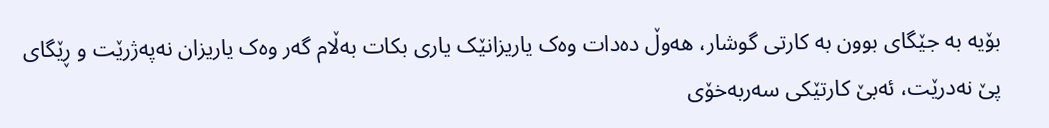بۆیە بە جێگای بوون بە کارتی گوشار، هەوڵ دەدات وەک یاریزانێک یاری بکات بەڵام گەر وەک یاریزان نەپەژرێت و ڕێگای پێ نەدرێت، ئەبێ کارتێکی سەربەخۆی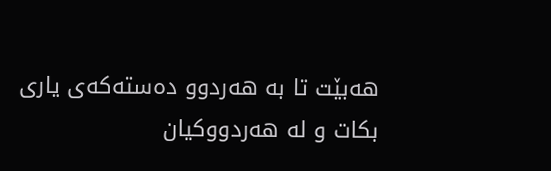هەبێت تا بە هەردوو دەستەکەی یاری بکات و لە هەردووکیان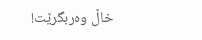خاڵ وەربگرێت!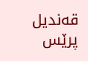قەندیل پرێس